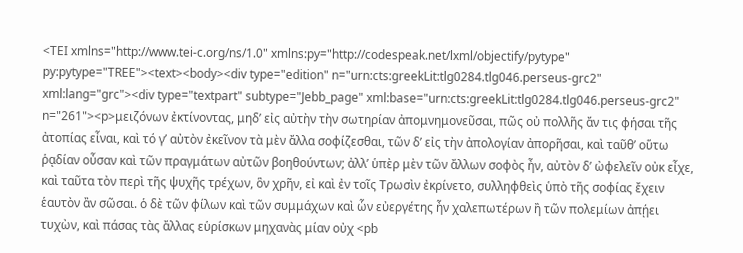<TEI xmlns="http://www.tei-c.org/ns/1.0" xmlns:py="http://codespeak.net/lxml/objectify/pytype" py:pytype="TREE"><text><body><div type="edition" n="urn:cts:greekLit:tlg0284.tlg046.perseus-grc2" xml:lang="grc"><div type="textpart" subtype="Jebb_page" xml:base="urn:cts:greekLit:tlg0284.tlg046.perseus-grc2" n="261"><p>μειζόνων ἐκτίνοντας, μηδʼ εἰς αὐτὴν τὴν σωτηρίαν ἀπομνημονεῦσαι, πῶς οὐ πολλῆς ἄν τις φήσαι τῆς ἀτοπίας εἶναι, καὶ τό γʼ αὐτὸν ἐκεῖνον τὰ μὲν ἄλλα σοφίζεσθαι, τῶν δʼ εἰς τὴν ἀπολογίαν ἀπορῆσαι, καὶ ταῦθʼ οὕτω ῥᾳδίαν οὖσαν καὶ τῶν πραγμάτων αὐτῶν βοηθούντων; ἀλλʼ ὑπὲρ μὲν τῶν ἄλλων σοφὸς ἦν, αὐτὸν δʼ ὠφελεῖν οὐκ εἶχε, καὶ ταῦτα τὸν περὶ τῆς ψυχῆς τρέχων, ὃν χρῆν, εἰ καὶ ἐν τοῖς Τρωσὶν ἐκρίνετο, συλληφθεὶς ὑπὸ τῆς σοφίας ἔχειν ἑαυτὸν ἂν σῶσαι. ὁ δὲ τῶν φίλων καὶ τῶν συμμάχων καὶ ὧν εὐεργέτης ἦν χαλεπωτέρων ἢ τῶν πολεμίων ἀπῄει τυχὼν, καὶ πάσας τὰς ἄλλας εὑρίσκων μηχανὰς μίαν οὐχ <pb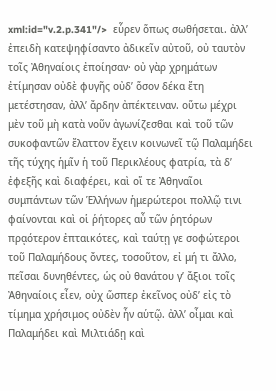xml:id="v.2.p.341"/>  εὗρεν ὅπως σωθήσεται. ἀλλʼ ἐπειδὴ κατεψηφίσαντο ἀδικεῖν αὐτοῦ, οὐ ταυτὸν τοῖς Ἀθηναίοις ἐποίησαν· οὐ γὰρ χρημάτων ἐτίμησαν οὐδὲ φυγῆς οὐδʼ ὅσον δέκα ἔτη μετέστησαν, ἀλλʼ ἄρδην ἀπέκτειναν. οὕτω μέχρι μὲν τοῦ μὴ κατὰ νοῦν ἀγωνίζεσθαι καὶ τοῦ τῶν συκοφαντῶν ἔλαττον ἔχειν κοινωνεῖ τῷ Παλαμήδει τῆς τύχης ἡμῖν ἡ τοῦ Περικλέους φατρία, τὰ δʼ ἐφεξῆς καὶ διαφέρει, καὶ οἵ τε Ἀθηναῖοι συμπάντων τῶν Ἑλλήνων ἡμερώτεροι πολλῷ τινι φαίνονται καὶ οἱ ῥήτορες αὖ τῶν ῥητόρων πρᾳότερον ἐπταικότες, καὶ ταύτῃ γε σοφώτεροι τοῦ Παλαμήδους ὄντες, τοσοῦτον, εἰ μή τι ἄλλο, πεῖσαι δυνηθέντες, ὡς οὐ θανάτου γʼ ἄξιοι τοῖς Ἀθηναίοις εἶεν, οὐχ ὥσπερ ἐκεῖνος οὐδʼ εἰς τὸ τίμημα χρήσιμος οὐδὲν ἦν αὑτῷ. ἀλλʼ οἶμαι καὶ Παλαμήδει καὶ Μιλτιάδῃ καὶ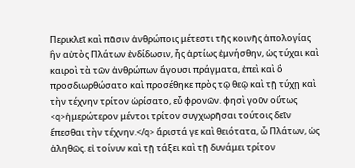Περικλεῖ καὶ πᾶσιν ἀνθρώποις μέτεστι τῆς κοινῆς ἀπολογίας ἣν αὐτὸς Πλάτων ἐνδίδωσιν, ἧς ἀρτίως ἐμνήσθην, ὡς τύχαι καὶ καιροὶ τὰ τῶν ἀνθρώπων ἄγουσι πράγματα, ἐπεὶ καὶ ὃ προσδιωρθώσατο καὶ προσέθηκε πρὸς τῷ θεῷ καὶ τῇ τύχῃ καὶ τὴν τέχνην τρίτον ὡρίσατο, εὖ φρονῶν. φησὶ γοῦν οὕτως <q>ἡμερώτερον μέντοι τρίτον συγχωρῆσαι τούτοις δεῖν ἕπεσθαι τὴν τέχνην.</q> ἄριστά γε καὶ θειότατα, ὦ Πλάτων, ὡς ἀληθῶς. εἰ τοίνυν καὶ τῇ τάξει καὶ τῇ δυνάμει τρίτον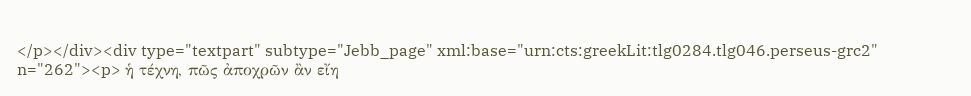</p></div><div type="textpart" subtype="Jebb_page" xml:base="urn:cts:greekLit:tlg0284.tlg046.perseus-grc2" n="262"><p> ἡ τέχνη, πῶς ἀποχρῶν ἂν εἴη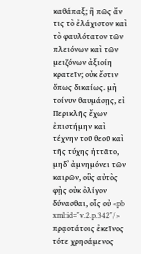καθάπαξ; ἢ πῶς ἄν τις τὸ ἐλάχιστον καὶ τὸ φαυλότατον τῶν πλειόνων καὶ τῶν μειζόνων ἀξιοίη κρατεῖν; οὐκ ἔστιν ὅπως δικαίως. μὴ τοίνυν θαυμάσῃς, εἰ Περικλῆς ἔχων ἐπιστήμην καὶ τέχνην τοῦ θεοῦ καὶ τῆς τύχης ἡττᾶτο, μηδʼ ἀμνημόνει τῶν καιρῶν, οὓς αὐτὸς φῂς οὐκ ὀλίγον δύνασθαι, οἷς οὐ <pb xml:id="v.2.p.342"/> πρᾳοτάτοις ἐκεῖνος τότε χρησάμενος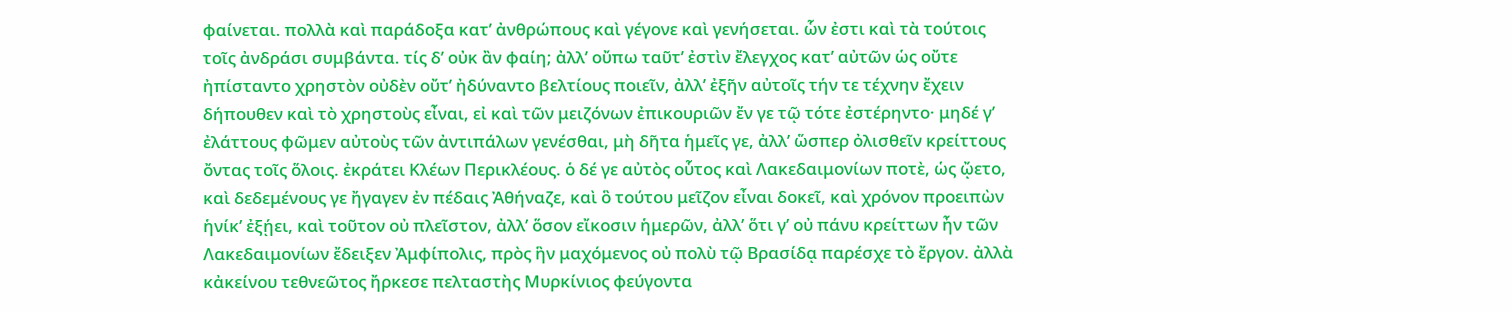φαίνεται. πολλὰ καὶ παράδοξα κατʼ ἀνθρώπους καὶ γέγονε καὶ γενήσεται. ὧν ἐστι καὶ τὰ τούτοις τοῖς ἀνδράσι συμβάντα. τίς δʼ οὐκ ἂν φαίη; ἀλλʼ οὔπω ταῦτʼ ἐστὶν ἔλεγχος κατʼ αὐτῶν ὡς οὔτε ἠπίσταντο χρηστὸν οὐδὲν οὔτʼ ἠδύναντο βελτίους ποιεῖν, ἀλλʼ ἐξῆν αὐτοῖς τήν τε τέχνην ἔχειν δήπουθεν καὶ τὸ χρηστοὺς εἶναι, εἰ καὶ τῶν μειζόνων ἐπικουριῶν ἔν γε τῷ τότε ἐστέρηντο· μηδέ γʼ ἐλάττους φῶμεν αὐτοὺς τῶν ἀντιπάλων γενέσθαι, μὴ δῆτα ἡμεῖς γε, ἀλλʼ ὥσπερ ὀλισθεῖν κρείττους ὄντας τοῖς ὅλοις. ἐκράτει Κλέων Περικλέους. ὁ δέ γε αὐτὸς οὗτος καὶ Λακεδαιμονίων ποτὲ, ὡς ᾤετο, καὶ δεδεμένους γε ἤγαγεν ἐν πέδαις Ἀθήναζε, καὶ ὃ τούτου μεῖζον εἶναι δοκεῖ, καὶ χρόνον προειπὼν ἡνίκʼ ἐξῄει, καὶ τοῦτον οὐ πλεῖστον, ἀλλʼ ὅσον εἴκοσιν ἡμερῶν, ἀλλʼ ὅτι γʼ οὐ πάνυ κρείττων ἦν τῶν Λακεδαιμονίων ἔδειξεν Ἀμφίπολις, πρὸς ἣν μαχόμενος οὐ πολὺ τῷ Βρασίδᾳ παρέσχε τὸ ἔργον. ἀλλὰ κἀκείνου τεθνεῶτος ἤρκεσε πελταστὴς Μυρκίνιος φεύγοντα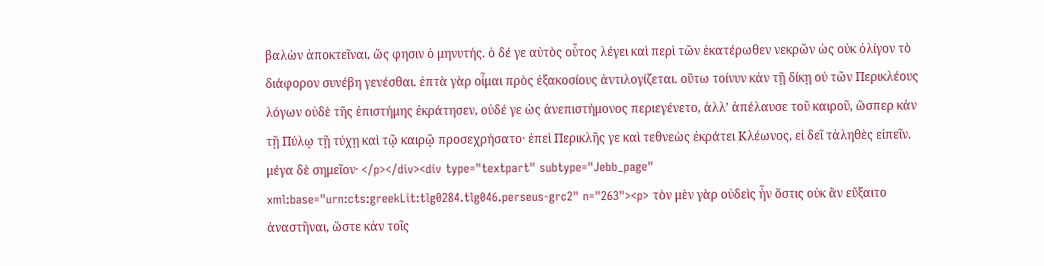βαλὼν ἀποκτεῖναι, ὥς φησιν ὁ μηνυτής. ὁ δέ γε αὐτὸς οὗτος λέγει καὶ περὶ τῶν ἑκατέρωθεν νεκρῶν ὡς οὐκ ὀλίγον τὸ διάφορον συνέβη γενέσθαι. ἑπτὰ γὰρ οἶμαι πρὸς ἑξακοσίους ἀντιλογίζεται. οὕτω τοίνυν κἀν τῇ δίκῃ οὐ τῶν Περικλέους λόγων οὐδὲ τῆς ἐπιστήμης ἐκράτησεν, οὐδέ γε ὡς ἀνεπιστήμονος περιεγένετο, ἀλλʼ ἀπέλαυσε τοῦ καιροῦ, ὥσπερ κἀν τῇ Πύλῳ τῇ τύχῃ καὶ τῷ καιρῷ προσεχρήσατο· ἐπεὶ Περικλῆς γε καὶ τεθνεὼς ἐκράτει Κλέωνος, εἰ δεῖ τἀληθὲς εἰπεῖν. μέγα δὲ σημεῖον· </p></div><div type="textpart" subtype="Jebb_page" xml:base="urn:cts:greekLit:tlg0284.tlg046.perseus-grc2" n="263"><p> τὸν μὲν γὰρ οὐδεὶς ἦν ὅστις οὐκ ἂν εὔξαιτο ἀναστῆναι, ὥστε κἀν τοῖς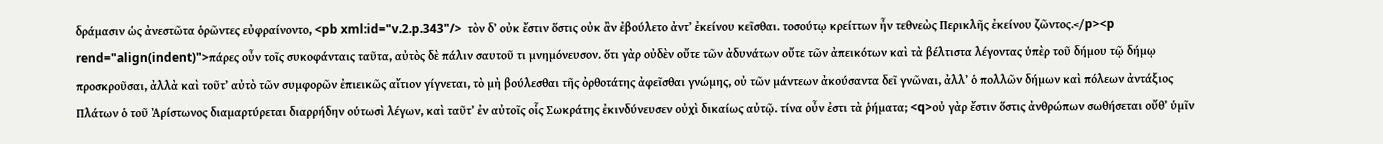δράμασιν ὡς ἀνεστῶτα ὁρῶντες εὐφραίνοντο, <pb xml:id="v.2.p.343"/>  τὸν δʼ οὐκ ἔστιν ὅστις οὐκ ἂν ἐβούλετο ἀντʼ ἐκείνου κεῖσθαι. τοσούτῳ κρείττων ἦν τεθνεὼς Περικλῆς ἐκείνου ζῶντος.</p><p rend="align(indent)">πάρες οὖν τοῖς συκοφάνταις ταῦτα, αὐτὸς δὲ πάλιν σαυτοῦ τι μνημόνευσον. ὅτι γὰρ οὐδὲν οὔτε τῶν ἀδυνάτων οὔτε τῶν ἀπεικότων καὶ τὰ βέλτιστα λέγοντας ὑπὲρ τοῦ δήμου τῷ δήμῳ προσκροῦσαι, ἀλλὰ καὶ τοῦτʼ αὐτὸ τῶν συμφορῶν ἐπιεικῶς αἴτιον γίγνεται, τὸ μὴ βούλεσθαι τῆς ὀρθοτάτης ἀφεῖσθαι γνώμης, οὐ τῶν μάντεων ἀκούσαντα δεῖ γνῶναι, ἀλλʼ ὁ πολλῶν δήμων καὶ πόλεων ἀντάξιος Πλάτων ὁ τοῦ Ἀρίστωνος διαμαρτύρεται διαρρήδην οὑτωσὶ λέγων, καὶ ταῦτʼ ἐν αὐτοῖς οἷς Σωκράτης ἐκινδύνευσεν οὐχὶ δικαίως αὐτῷ. τίνα οὖν ἐστι τὰ ῥήματα; <q>οὐ γὰρ ἔστιν ὅστις ἀνθρώπων σωθήσεται οὔθʼ ὑμῖν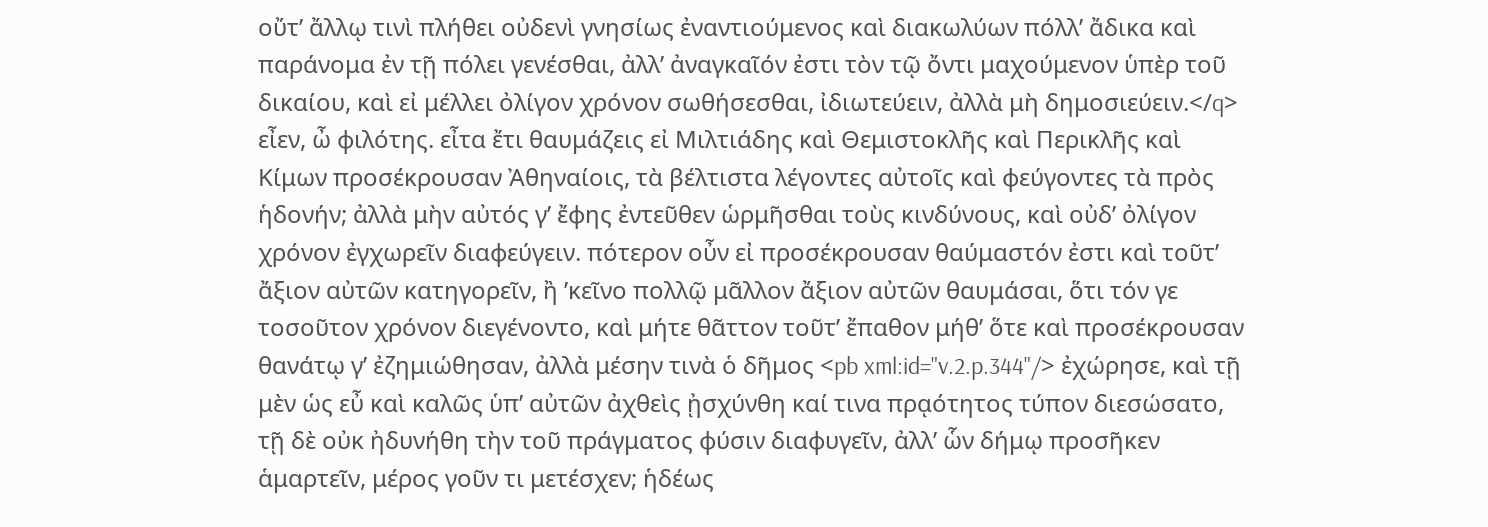οὔτʼ ἄλλῳ τινὶ πλήθει οὐδενὶ γνησίως ἐναντιούμενος καὶ διακωλύων πόλλʼ ἄδικα καὶ παράνομα ἐν τῇ πόλει γενέσθαι, ἀλλʼ ἀναγκαῖόν ἐστι τὸν τῷ ὄντι μαχούμενον ὑπὲρ τοῦ δικαίου, καὶ εἰ μέλλει ὀλίγον χρόνον σωθήσεσθαι, ἰδιωτεύειν, ἀλλὰ μὴ δημοσιεύειν.</q> εἶεν, ὦ φιλότης. εἶτα ἔτι θαυμάζεις εἰ Μιλτιάδης καὶ Θεμιστοκλῆς καὶ Περικλῆς καὶ Κίμων προσέκρουσαν Ἀθηναίοις, τὰ βέλτιστα λέγοντες αὐτοῖς καὶ φεύγοντες τὰ πρὸς ἡδονήν; ἀλλὰ μὴν αὐτός γʼ ἔφης ἐντεῦθεν ὡρμῆσθαι τοὺς κινδύνους, καὶ οὐδʼ ὀλίγον χρόνον ἐγχωρεῖν διαφεύγειν. πότερον οὖν εἰ προσέκρουσαν θαύμαστόν ἐστι καὶ τοῦτʼ ἄξιον αὐτῶν κατηγορεῖν, ἢ ʼκεῖνο πολλῷ μᾶλλον ἄξιον αὐτῶν θαυμάσαι, ὅτι τόν γε τοσοῦτον χρόνον διεγένοντο, καὶ μήτε θᾶττον τοῦτʼ ἔπαθον μήθʼ ὅτε καὶ προσέκρουσαν θανάτῳ γʼ ἐζημιώθησαν, ἀλλὰ μέσην τινὰ ὁ δῆμος <pb xml:id="v.2.p.344"/> ἐχώρησε, καὶ τῇ μὲν ὡς εὖ καὶ καλῶς ὑπʼ αὐτῶν ἀχθεὶς ᾐσχύνθη καί τινα πρᾳότητος τύπον διεσώσατο, τῇ δὲ οὐκ ἠδυνήθη τὴν τοῦ πράγματος φύσιν διαφυγεῖν, ἀλλʼ ὧν δήμῳ προσῆκεν ἁμαρτεῖν, μέρος γοῦν τι μετέσχεν; ἡδέως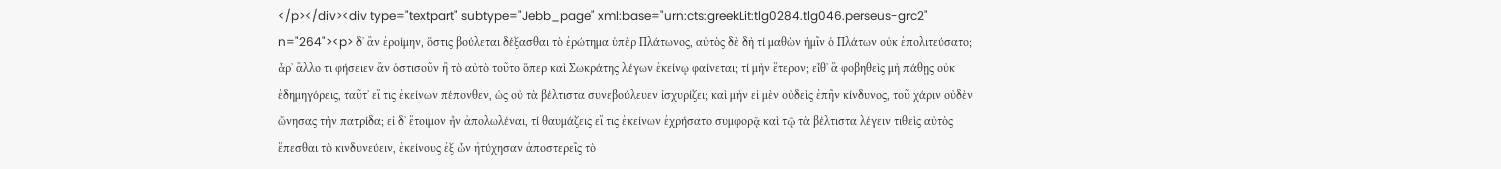</p></div><div type="textpart" subtype="Jebb_page" xml:base="urn:cts:greekLit:tlg0284.tlg046.perseus-grc2" n="264"><p> δʼ ἂν ἐροίμην, ὅστις βούλεται δέξασθαι τὸ ἐρώτημα ὑπὲρ Πλάτωνος, αὐτὸς δὲ δὴ τί μαθὼν ἡμῖν ὁ Πλάτων οὐκ ἐπολιτεύσατο; ἆρʼ ἄλλο τι φήσειεν ἂν ὁστισοῦν ἢ τὸ αὐτὸ τοῦτο ὅπερ καὶ Σωκράτης λέγων ἐκείνῳ φαίνεται; τί μὴν ἕτερον; εἶθʼ ἃ φοβηθεὶς μὴ πάθῃς οὐκ ἐδημηγόρεις, ταῦτʼ εἴ τις ἐκείνων πέπονθεν, ὡς οὐ τὰ βέλτιστα συνεβούλευεν ἰσχυρίζει; καὶ μὴν εἰ μὲν οὐδεὶς ἐπῆν κίνδυνος, τοῦ χάριν οὐδὲν ὤνησας τὴν πατρίδα; εἰ δʼ ἕτοιμον ἦν ἀπολωλέναι, τί θαυμάζεις εἴ τις ἐκείνων ἐχρήσατο συμφορᾷ καὶ τῷ τὰ βέλτιστα λέγειν τιθεὶς αὐτὸς ἕπεσθαι τὸ κινδυνεύειν, ἐκείνους ἐξ ὧν ἠτύχησαν ἀποστερεῖς τὸ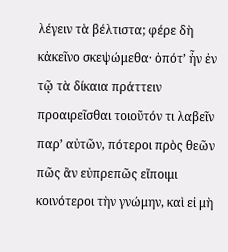λέγειν τὰ βέλτιστα; φέρε δὴ κἀκεῖνο σκεψώμεθα· ὁπότʼ ἦν ἐν τῷ τὰ δίκαια πράττειν προαιρεῖσθαι τοιοῦτόν τι λαβεῖν παρʼ αὐτῶν, πότεροι πρὸς θεῶν πῶς ἂν εὐπρεπῶς εἴποιμι κοινότεροι τὴν γνώμην, καὶ εἰ μὴ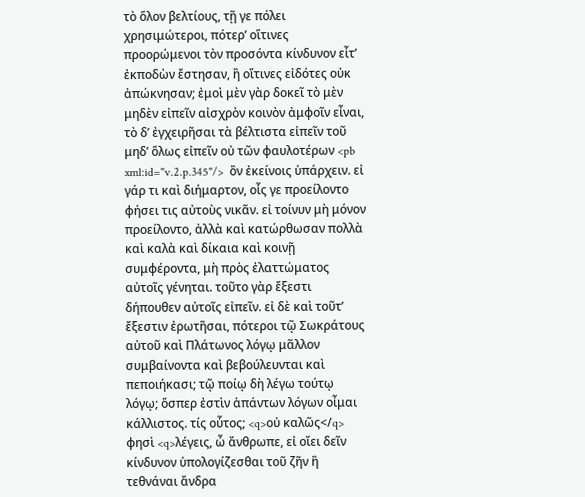τὸ ὅλον βελτίους, τῇ γε πόλει χρησιμώτεροι, πότερʼ οἵτινες προορώμενοι τὸν προσόντα κίνδυνον εἶτʼ ἐκποδὼν ἔστησαν, ἢ οἵτινες εἰδότες οὐκ ἀπώκνησαν; ἐμοὶ μὲν γὰρ δοκεῖ τὸ μὲν μηδὲν εἰπεῖν αἰσχρὸν κοινὸν ἀμφοῖν εἶναι, τὸ δʼ ἐγχειρῆσαι τὰ βέλτιστα εἰπεῖν τοῦ μηδʼ ὅλως εἰπεῖν οὐ τῶν φαυλοτέρων <pb xml:id="v.2.p.345"/>  ὂν ἐκείνοις ὑπάρχειν. εἰ γάρ τι καὶ διήμαρτον, οἷς γε προείλοντο φήσει τις αὐτοὺς νικᾶν. εἰ τοίνυν μὴ μόνον προείλοντο, ἀλλὰ καὶ κατώρθωσαν πολλὰ καὶ καλὰ καὶ δίκαια καὶ κοινῇ συμφέροντα, μὴ πρὸς ἐλαττώματος αὐτοῖς γένηται. τοῦτο γὰρ ἔξεστι δήπουθεν αὐτοῖς εἰπεῖν. εἰ δὲ καὶ τοῦτʼ ἔξεστιν ἐρωτῆσαι, πότεροι τῷ Σωκράτους αὐτοῦ καὶ Πλάτωνος λόγῳ μᾶλλον συμβαίνοντα καὶ βεβούλευνται καὶ πεποιήκασι; τῷ ποίῳ δὴ λέγω τούτῳ λόγῳ; ὅσπερ ἐστὶν ἁπάντων λόγων οἶμαι κάλλιστος. τίς οὗτος; <q>οὐ καλῶς</q> φησὶ <q>λέγεις, ὦ ἄνθρωπε, εἰ οἴει δεῖν κίνδυνον ὑπολογίζεσθαι τοῦ ζῆν ἢ τεθνάναι ἄνδρα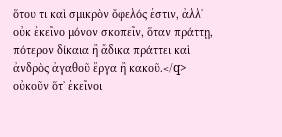ὅτου τι καὶ σμικρὸν ὄφελός ἐστιν, ἀλλʼ οὐκ ἐκεῖνο μόνον σκοπεῖν, ὅταν πράττῃ, πότερον δίκαια ἢ ἄδικα πράττει καὶ ἀνδρὸς ἀγαθοῦ ἔργα ἢ κακοῦ.</q> οὐκοῦν ὅτʼ ἐκεῖνοι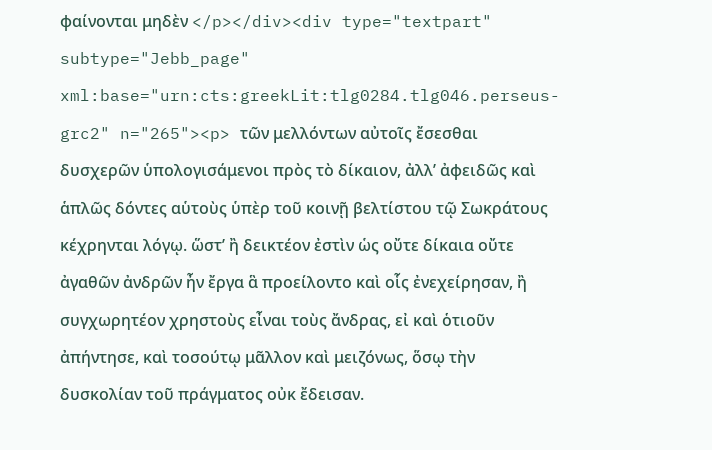φαίνονται μηδὲν </p></div><div type="textpart" subtype="Jebb_page" xml:base="urn:cts:greekLit:tlg0284.tlg046.perseus-grc2" n="265"><p> τῶν μελλόντων αὐτοῖς ἔσεσθαι δυσχερῶν ὑπολογισάμενοι πρὸς τὸ δίκαιον, ἀλλʼ ἀφειδῶς καὶ ἁπλῶς δόντες αὑτοὺς ὑπὲρ τοῦ κοινῇ βελτίστου τῷ Σωκράτους κέχρηνται λόγῳ. ὥστʼ ἢ δεικτέον ἐστὶν ὡς οὔτε δίκαια οὔτε ἀγαθῶν ἀνδρῶν ἦν ἔργα ἃ προείλοντο καὶ οἷς ἐνεχείρησαν, ἢ συγχωρητέον χρηστοὺς εἶναι τοὺς ἄνδρας, εἰ καὶ ὁτιοῦν ἀπήντησε, καὶ τοσούτῳ μᾶλλον καὶ μειζόνως, ὅσῳ τὴν δυσκολίαν τοῦ πράγματος οὐκ ἔδεισαν.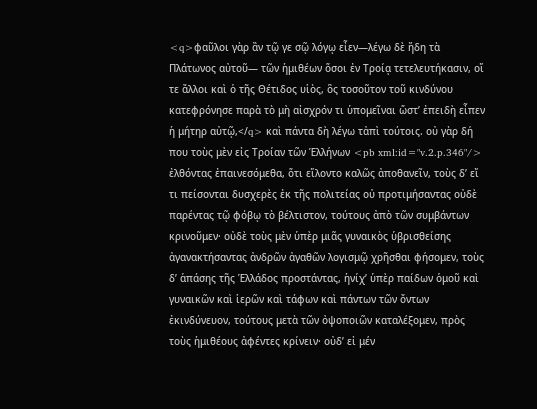<q>φαῦλοι γὰρ ἂν τῷ γε σῷ λόγῳ εἶεν—λέγω δὲ ἤδη τὰ Πλάτωνος αὐτοῦ— τῶν ἡμιθέων ὅσοι ἐν Τροίᾳ τετελευτήκασιν, οἵ τε ἄλλοι καὶ ὁ τῆς Θέτιδος υἱὸς, ὃς τοσοῦτον τοῦ κινδύνου κατεφρόνησε παρὰ τὸ μὴ αἰσχρόν τι ὑπομεῖναι ὥστʼ ἐπειδὴ εἶπεν ἡ μήτηρ αὐτῷ,</q> καὶ πάντα δὴ λέγω τἀπὶ τούτοις. οὐ γὰρ δή που τοὺς μὲν εἰς Τροίαν τῶν Ἑλλήνων <pb xml:id="v.2.p.346"/> ἐλθόντας ἐπαινεσόμεθα, ὅτι εἵλοντο καλῶς ἀποθανεῖν, τοὺς δʼ εἴ τι πείσονται δυσχερὲς ἐκ τῆς πολιτείας οὐ προτιμήσαντας οὐδὲ παρέντας τῷ φόβῳ τὸ βέλτιστον, τούτους ἀπὸ τῶν συμβάντων κρινοῦμεν· οὐδὲ τοὺς μὲν ὑπὲρ μιᾶς γυναικὸς ὑβρισθείσης ἀγανακτήσαντας ἀνδρῶν ἀγαθῶν λογισμῷ χρῆσθαι φήσομεν, τοὺς δʼ ἁπάσης τῆς Ἑλλάδος προστάντας, ἡνίχʼ ὑπὲρ παίδων ὁμοῦ καὶ γυναικῶν καὶ ἱερῶν καὶ τάφων καὶ πάντων τῶν ὄντων ἐκινδύνευον, τούτους μετὰ τῶν ὀψοποιῶν καταλέξομεν, πρὸς τοὺς ἡμιθέους ἀφέντες κρίνειν· οὐδʼ εἰ μέν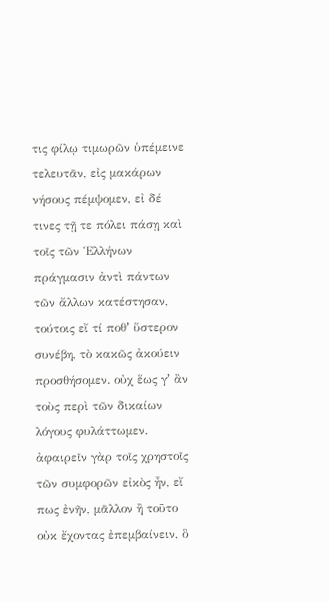τις φίλῳ τιμωρῶν ὑπέμεινε τελευτᾶν, εἰς μακάρων νήσους πέμψομεν, εἰ δέ τινες τῇ τε πόλει πάσῃ καὶ τοῖς τῶν Ἑλλήνων πράγμασιν ἀντὶ πάντων τῶν ἄλλων κατέστησαν, τούτοις εἴ τί ποθʼ ὕστερον συνέβη, τὸ κακῶς ἀκούειν προσθήσομεν. οὐχ ἕως γʼ ἂν τοὺς περὶ τῶν δικαίων λόγους φυλάττωμεν. ἀφαιρεῖν γὰρ τοῖς χρηστοῖς τῶν συμφορῶν εἰκὸς ἦν, εἴ πως ἐνῆν, μᾶλλον ἢ τοῦτο οὐκ ἔχοντας ἐπεμβαίνειν, ὃ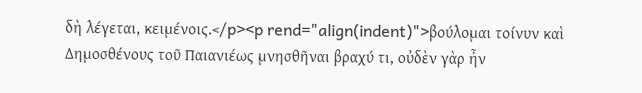δὴ λέγεται, κειμένοις.</p><p rend="align(indent)">βούλομαι τοίνυν καὶ Δημοσθένους τοῦ Παιανιέως μνησθῆναι βραχύ τι, οὐδὲν γὰρ ἦν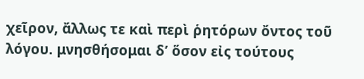χεῖρον, ἄλλως τε καὶ περὶ ῥητόρων ὄντος τοῦ λόγου. μνησθήσομαι δʼ ὅσον εἰς τούτους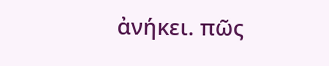ἀνήκει. πῶς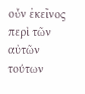οὖν ἐκεῖνος περὶ τῶν αὐτῶν τούτων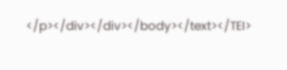</p></div></div></body></text></TEI>